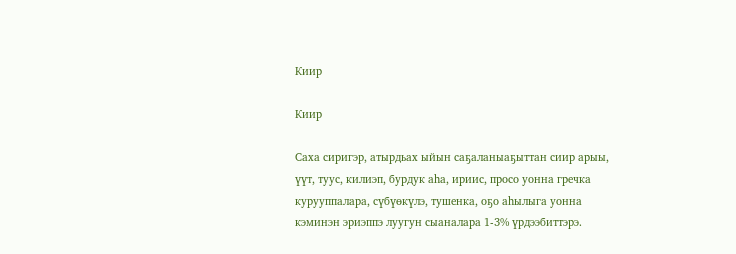Киир

Киир

Саха сиригэр, атырдьах ыйын саҕаланыаҕыттан сиир арыы, үүт, туус, килиэп, бурдук аһа, ириис, просо уонна гречка курууппалара, сүбүөкүлэ, тушенка, оҕо аһылыга уонна кэминэн эриэппэ луугун сыаналара 1-3% үрдээбиттэрэ.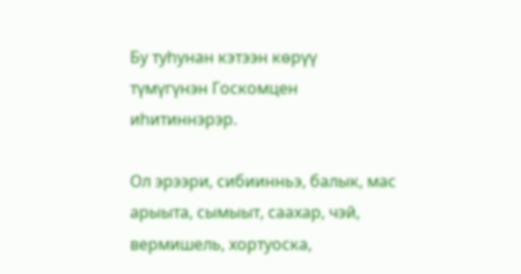Бу туһунан кэтээн көрүү түмүгүнэн Госкомцен иһитиннэрэр.

Ол эрээри, сибиинньэ, балык, мас арыыта, сымыыт, саахар, чэй, вермишель, хортуоска,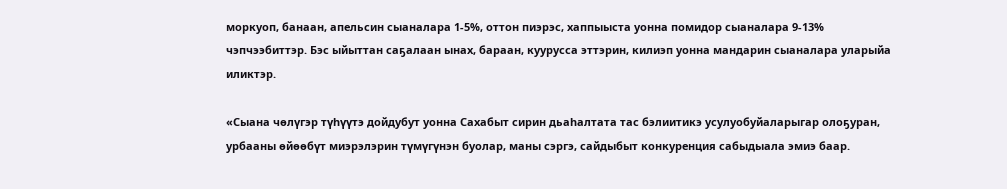моркуоп, банаан, апельсин сыаналара 1-5%, оттон пиэрэс, хаппыыста уонна помидор сыаналара 9-13% чэпчээбиттэр. Бэс ыйыттан саҕалаан ынах, бараан, куурусса эттэрин, килиэп уонна мандарин сыаналара уларыйа иликтэр.

«Сыана чөлүгэр түһүүтэ дойдубут уонна Сахабыт сирин дьаһалтата тас бэлиитикэ усулуобуйаларыгар олоҕуран, урбааны өйөөбүт миэрэлэрин түмүгүнэн буолар, маны сэргэ, сайдыбыт конкуренция сабыдыала эмиэ баар.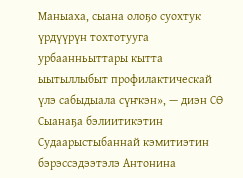Маныаха, сыана олоҕо суохтук үрдүүрүн тохтотууга урбаанньыттары кытта ыытыллыбыт профилактическай үлэ сабыдыала сүҥкэн», — диэн СӨ Сыанаҕа бэлиитикэтин Судаарыстыбаннай кэмитиэтин бэрэссэдээтэлэ Антонина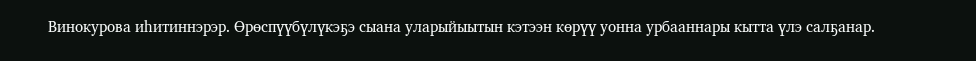Винокурова иһитиннэрэр. Өрөспүүбүлүкэҕэ сыана уларыйыытын кэтээн көрүү уонна урбааннары кытта үлэ салҕанар.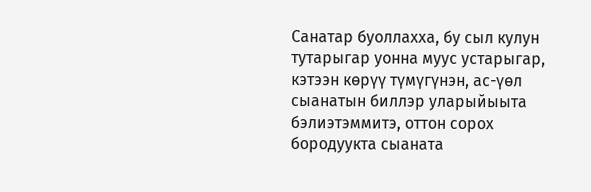Санатар буоллахха, бу сыл кулун тутарыгар уонна муус устарыгар, кэтээн көрүү түмүгүнэн, ас-үөл сыанатын биллэр уларыйыыта бэлиэтэммитэ, оттон сорох бородуукта сыаната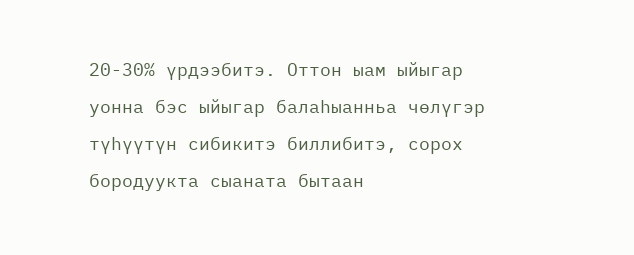20-30% үрдээбитэ. Оттон ыам ыйыгар уонна бэс ыйыгар балаһыанньа чөлүгэр түһүүтүн сибикитэ биллибитэ, сорох бородуукта сыаната бытаан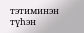тэтиминэн түһэн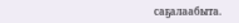саҕалаабыта.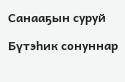Санааҕын суруй

Бүтэһик сонуннар